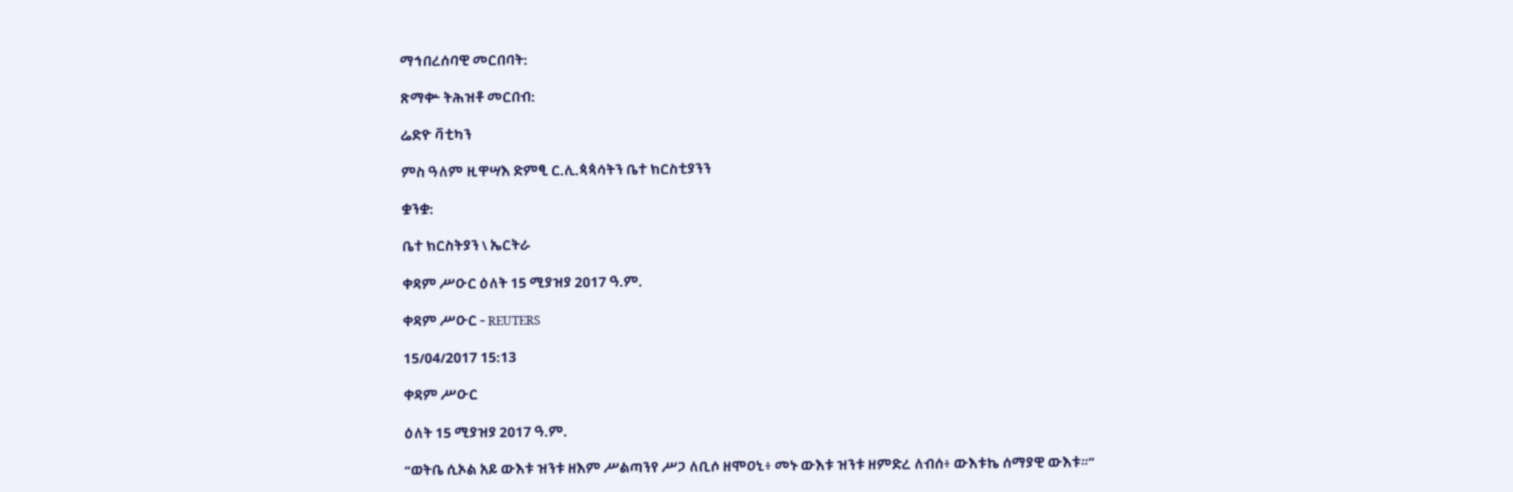ማኅበረሰባዊ መርበባት:

ጽማቍ ትሕዝቶ መርበብ:

ሬድዮ ቫቲካን

ምስ ዓለም ዚዋሣእ ድምፂ ር.ሊ.ጳጳሳትን ቤተ ክርስቲያንን

ቋንቋ:

ቤተ ክርስትያን \ ኤርትራ

ቀዳም ሥዑር ዕለት 15 ሚያዝያ 2017 ዓ.ም.

ቀዳም ሥዑር - REUTERS

15/04/2017 15:13

ቀዳም ሥዑር

ዕለት 15 ሚያዝያ 2017 ዓ.ም.

“ወትቤ ሲኦል አይ ውእቱ ዝንቱ ዘእም ሥልጣንየ ሥጋ ለቢሶ ዘሞዐኒ፥ መኑ ውእቱ ዝንቱ ዘምድረ ለብሰ፥ ውእቱኬ ሰማያዊ ውእቱ።”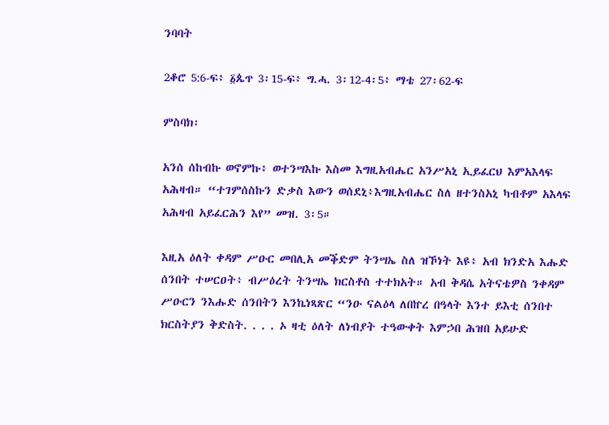ንባባት

2ቆሮ 5:6-ፍ፥ ፩ጴጥ 3፡15-ፍ፥ ግ.ሓ. 3፡12-4፡5፥ ማቴ 27፡62-ፍ

ምስባክ፡

አንሰ ሰከብኩ ወኖምኩ፥ ወተንሣእኩ እስመ እግዚአብሔር አንሥአኒ ኢይፈርህ እምአእላፍ አሕዛብ። “ተገምሰስኩን ድቃስ እውን ወሰደኒ፥እግዚአብሔር ስለ ዘተንስአኒ ካብቶም አእላፍ አሕዛብ አይፈርሕን እየ” መዝ. 3፡5።

እዚአ ዕለት ቀዳም ሥዑር መበሊአ መቕድም ትንሣኤ ስለ ዝኾነት እዩ፥ አብ ክንድአ እሑድ ሰንበት ተሠርዐት፥ ብሥዕረት ትንሣኤ ክርስቶስ ተተክአት። አብ ቅዳሴ አትናቴዎስ ንቀዳም ሥዑርን ንእሑድ ሰንበትን እንኬነጻጽር “ንዑ ናልዕላ ለበኵረ በዓላት እንተ ይእቲ ሰንበተ ክርስትያን ቅድስት. . . . ኦ ዛቲ ዕለት ለነብያት ተዓውቀት እምኃበ ሕዝበ አይሁድ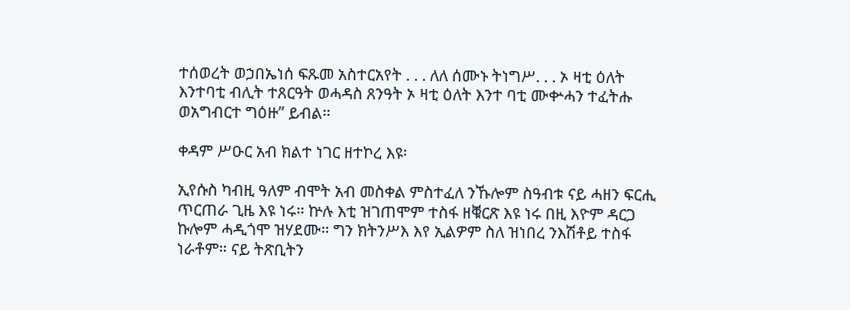ተሰወረት ወኃበኤነሰ ፍጹመ አስተርአየት . . . ለለ ሰሙኑ ትነግሥ. . . ኦ ዛቲ ዕለት እንተባቲ ብሊት ተጸርዓት ወሓዳስ ጸንዓት ኦ ዛቲ ዕለት እንተ ባቲ ሙቍሓን ተፈትሑ ወአግብርተ ግዕዙ” ይብል።

ቀዳም ሥዑር አብ ክልተ ነገር ዘተኮረ እዩ፡

ኢየሱስ ካብዚ ዓለም ብሞት አብ መስቀል ምስተፈለ ንኹሎም ስዓብቱ ናይ ሓዘን ፍርሒ ጥርጠራ ጊዜ እዩ ነሩ። ኵሉ እቲ ዝገጠሞም ተስፋ ዘቑርጽ እዩ ነሩ በዚ እዮም ዳርጋ ኩሎም ሓዲጎሞ ዝሃደሙ። ግን ክትንሥእ እየ ኢልዎም ስለ ዝነበረ ንእሽቶይ ተስፋ ነራቶም። ናይ ትጽቢትን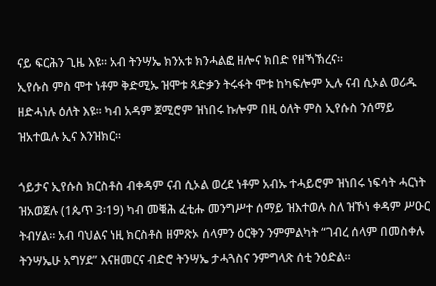ናይ ፍርሕን ጊዜ እዩ። አብ ትንሣኤ ክንአቱ ክንሓልፎ ዘሎና ክበድ የዘኻኽረና።
ኢየሱስ ምስ ሞተ ነቶም ቅድሚኡ ዝሞቱ ጻድቃን ትሩፋት ሞቱ ከካፍሎም ኢሉ ናብ ሲኦል ወሪዱ ዘድሓነሉ ዕለት እዩ። ካብ አዳም ጀሚሮም ዝነበሩ ኩሎም በዚ ዕለት ምስ ኢየሱስ ንሰማይ ዝአተዉሉ ኢና እንዝክር።

ጎይታና ኢየሱስ ክርስቶስ ብቀዳም ናብ ሲኦል ወረደ ነቶም አብኡ ተሓይሮም ዝነበሩ ነፍሳት ሓርነት ዝአወጀሉ (1ጴጥ 3፡19) ካብ መቑሕ ፈቲሑ መንግሥተ ሰማይ ዝእተወሉ ስለ ዝኾነ ቀዳም ሥዑር ትብሃል። አብ ባህልና ነዚ ክርስቶስ ዘምጽኦ ሰላምን ዕርቅን ንምምልካት “ገብረ ሰላም በመስቀሉ ትንሣኤሁ አግሃደ” እናዘመርና ብድሮ ትንሣኤ ታሓጓስና ንምግላጽ ሰቲ ንዕድል።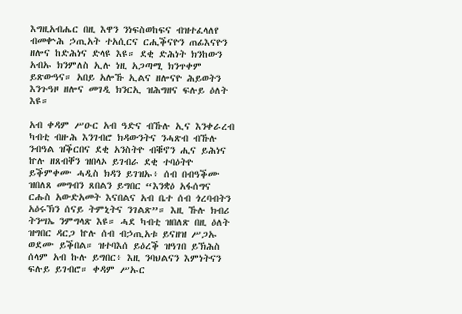እግዚአብሔር በዚ እዋን ንነፍስወከፍና ብዝተፈላለየ ብመቍሕ ኃጢአት ተአሲርና ርሒቕናዮን ጠፊእናዮን ዘሎና ከድሕነና ድላዩ እዩ። ደቂ ድሕነት ክንከውን አብኡ ክንምለስ ኢሉ ነዚ አጋጣሚ ክንጥቀም ይጽውዓና። አበይ አሎኹ ኢልና ዘሎናዮ ሕይወትን እንጉዓዞ ዘሎና መገዲ ክንርኢ ዝሕግዘና ፍሉይ ዕለት እዩ።

አብ ቀዳም ሥዑር አብ ዓድና ብኹሉ ኢና እንቀራረብ ካብቲ ብዙሕ እንገብሮ ክዳውንትና ንሓጽብ ብኹሉ ንብዓል ዝቕርበና ደቂ አንስትዮ ብቑኖን ሒና ይሕነና ኵሉ ዘጸብቐን ዝበላኦ ይገብራ ደቂ ተባዕትዮ ይቕምቀሙ ሓዲስ ክዳን ይገዝኡ፥ ሰብ በብዓቕሙ ዝበለጸ መግብን ጸበልን ይግበር “እንቋዕ አፋሰግና ርሑስ አውድአመት እናበልና አብ ቤተ ሰብ ጎረባብትን አዕሩኽን ሰናይ ትምኒትና ንገልጽ”። እዚ ኹሉ ክብሪ ትንሣኤ ንምግላጽ እዩ። ሓደ ካብቲ ዝበለጽ በዚ ዕለት ዝግበር ዳርጋ ኵሉ ሰብ ብኃጢአቱ ይናዘዝ ሥጋኡ ወደሙ ይቕበል። ዝተባእሰ ይዕረቕ ዝዓገበ ይኽሕስ ሰላም አብ ኩሉ ይግበር፥ እዚ ንባህልናን እምነትናን ፍሉይ ይገብሮ። ቀዳም ሥኡር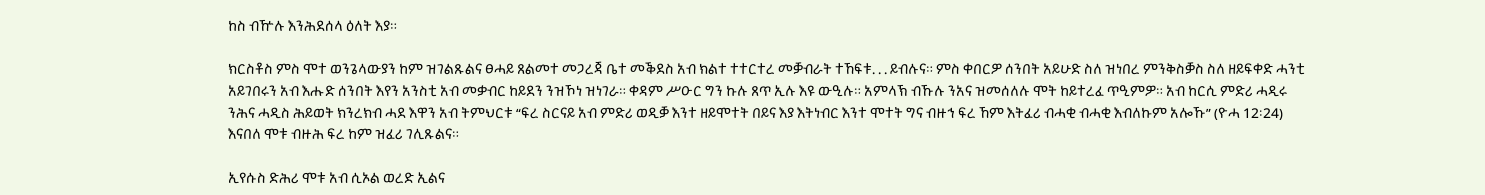ከስ ብዅሉ እንሕደሰላ ዕለት እያ።

ክርስቶስ ምስ ሞተ ወንጌላውያን ከም ዝገልጹልና ፀሓይ ጸልመተ መጋረጃ ቤተ መቕደስ አብ ክልተ ተተርተረ መቓብራት ተኸፍቱ. . . ይብሉና። ምስ ቀበርዎ ሰንበት አይሁድ ስለ ዝነበረ ምንቅስቓስ ስለ ዘይፍቀድ ሓንቲ አይገበሩን አብ እሑድ ሰንበት እየን አንስቲ አብ መቃብር ከይደን ንዝኾነ ዝነገራ። ቀዳም ሥዑር ግን ኩሉ ጸጥ ኢሉ እዩ ውዒሉ። አምላኽ ብኹሉ ንአና ዝመሰለሉ ሞት ከይተረፈ ጥዒምዎ። አብ ከርሲ ምድሪ ሓዲሩ ንሕና ሓዲስ ሕይወት ክንረክብ ሓደ እዋን አብ ትምህርቱ “ፍረ ስርናይ አብ ምድሪ ወዲቓ እንተ ዘይሞተት በይና እያ እትነብር እንተ ሞተት ግና ብዙኅ ፍረ ኸም እትፈሪ ብሓቂ ብሓቂ እብለኩም አሎኹ” (ዮሓ 12፡24) እናበለ ሞቱ ብዙሕ ፍረ ከም ዝፈሪ ገሊጹልና።

ኢየሱስ ድሕሪ ሞቱ አብ ሲኦል ወረድ ኢልና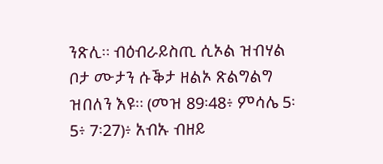ንጽሊ። ብዕብራይስጢ ሲኦል ዝብሃል ቦታ ሙታን ሱቕታ ዘልኦ ጽልግልግ ዝበለን እዩ። (መዝ 89፡48፥ ምሳሌ 5፡5፥ 7፡27)፥ አብኡ ብዘይ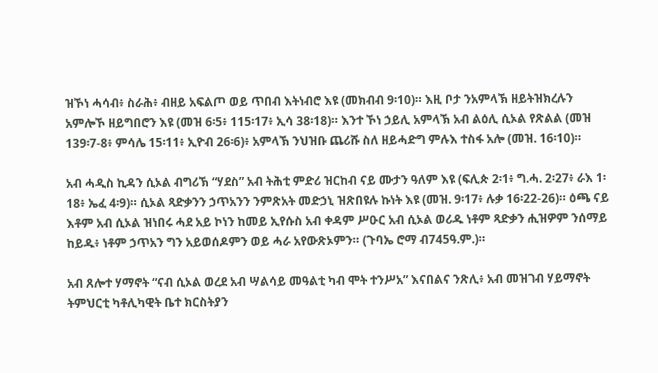ዝኾነ ሓሳብ፥ ስራሕ፥ ብዘይ አፍልጦ ወይ ጥበብ እትነብሮ እዩ (መክብብ 9፡10)። እዚ ቦታ ንአምላኽ ዘይትዝክረሉን አምሎኾ ዘይግበሮን እዩ (መዝ 6፡5፥ 115፡17፥ ኢሳ 38፡18)። እንተ ኾነ ኃይሊ አምላኽ አብ ልዕሊ ሲኦል የጽልል (መዝ 139፡7-8፥ ምሳሌ 15፡11፥ ኢዮብ 26፡6)፥ አምላኽ ንህዝቡ ጨሪሹ ስለ ዘይሓድግ ምሉእ ተስፋ አሎ (መዝ. 16፡10)።

አብ ሓዲስ ኪዳን ሲኦል ብግሪኽ “ሃደስ” አብ ትሕቲ ምድሪ ዝርከብ ናይ ሙታን ዓለም እዩ (ፍሊጵ 2፡1፥ ግ.ሓ. 2፡27፥ ራእ 1፡18፥ ኤፈ 4፡9)። ሲኦል ጻድቃንን ኃጥአንን ንምጽአት መድኃኒ ዝጽበዩሉ ኩነት እዩ (መዝ. 9፡17፥ ሉቃ 16፡22-26)። ዕጫ ናይ እቶም አብ ሲኦል ዝነበሩ ሓደ አይ ኮነን ከመይ ኢየሱስ አብ ቀዳም ሥዑር አብ ሲኦል ወሪዱ ነቶም ጻድቃን ሒዝዎም ንሰማይ ከይዱ፥ ነቶም ኃጥአን ግን አይወሰዶምን ወይ ሓራ አየውጽኦምን። (ጉባኤ ሮማ ብ745ዓ.ም.)።

አብ ጸሎተ ሃማኖት “ናብ ሲኦል ወረደ አብ ሣልሳይ መዓልቲ ካብ ሞት ተንሥአ” እናበልና ንጽሊ፥ አብ መዝገብ ሃይማኖት ትምህርቲ ካቶሊካዊት ቤተ ክርስትያን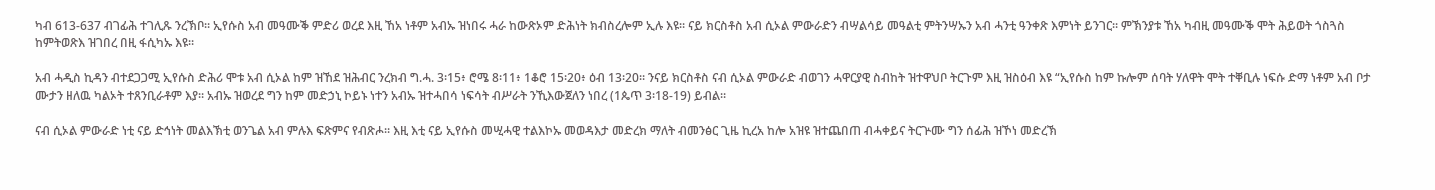ካብ 613-637 ብገፊሕ ተገሊጹ ንረኽቦ። ኢየሱስ አብ መዓሙቕ ምድሪ ወረደ እዚ ኸአ ነቶም አብኡ ዝነበሩ ሓራ ከውጽኦም ድሕነት ክብስረሎም ኢሉ እዩ። ናይ ክርስቶስ አብ ሲኦል ምውራድን ብሣልሳይ መዓልቲ ምትንሣኡን አብ ሓንቲ ዓንቀጽ እምነት ይንገር። ምኽንያቱ ኸአ ካብዚ መዓሙቕ ሞት ሕይወት ጎስጓስ ከምትወጽእ ዝገበረ በዚ ፋሲካኡ እዩ።

አብ ሓዲስ ኪዳን ብተደጋጋሚ ኢየሱስ ድሕሪ ሞቱ አብ ሲኦል ከም ዝኸደ ዝሕብር ንረክብ ግ.ሓ. 3፡15፥ ሮሜ 8፡11፥ 1ቆሮ 15፡20፥ ዕብ 13፡20። ንናይ ክርስቶስ ናብ ሲኦል ምውራድ ብወገን ሓዋርያዊ ስብከት ዝተዋህቦ ትርጉም እዚ ዝስዕብ እዩ “ኢየሱስ ከም ኩሎም ሰባት ሃለዋት ሞት ተቐቢሉ ነፍሱ ድማ ነቶም አብ ቦታ ሙታን ዘለዉ ካልኦት ተጸንቢራቶም እያ። አብኡ ዝወረደ ግን ከም መድኃኒ ኮይኑ ነተን አብኡ ዝተሓበሳ ነፍሳት ብሥራት ንኺእውጀለን ነበረ (1ጴጥ 3፡18-19) ይብል።

ናብ ሲኦል ምውራድ ነቲ ናይ ድኅነት መልእኽቲ ወንጌል አብ ምሉእ ፍጽምና የብጽሖ። እዚ እቲ ናይ ኢየሱስ መሢሓዊ ተልእኮኡ መወዳእታ መድረክ ማለት ብመንፅር ጊዜ ኪረአ ከሎ አዝዩ ዝተጨበጠ ብሓቀይና ትርጕሙ ግን ሰፊሕ ዝኾነ መድረኽ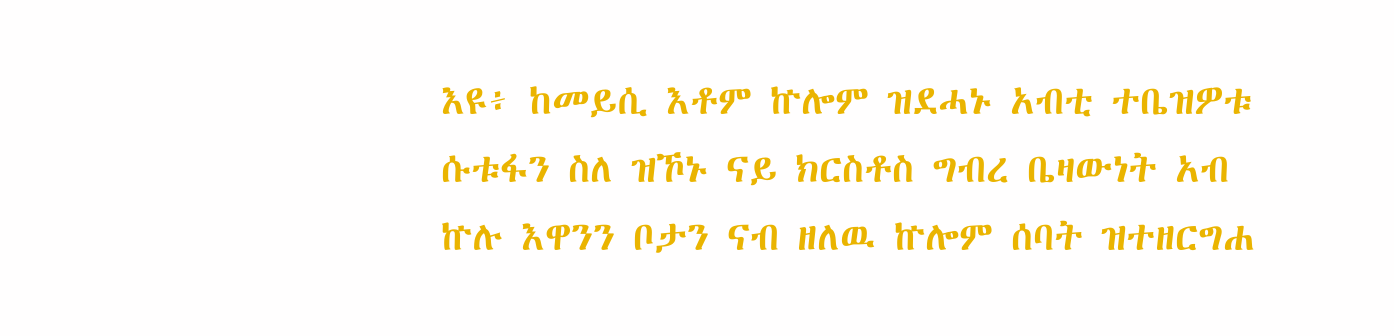እዩ፥ ከመይሲ እቶም ኵሎም ዝደሓኑ አብቲ ተቤዝዎቱ ሱቱፋን ስለ ዝኾኑ ናይ ክርስቶስ ግብረ ቤዛውነት አብ ኵሉ እዋንን ቦታን ናብ ዘለዉ ኵሎም ሰባት ዝተዘርግሐ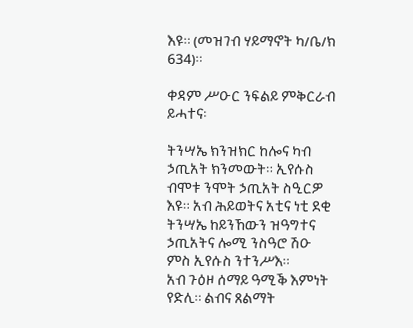እዩ። (መዝገብ ሃይማኖት ካ/ቤ/ክ 634)።

ቀዳም ሥዑር ንፍልይ ምቅርራብ ይሓተና፡

ትንሣኤ ክንዝክር ከሎና ካብ ኃጢአት ክንመውት። ኢየሱስ ብሞቱ ንሞት ኃጢአት ስዒርዎ እዩ። አብ ሕይወትና አቲና ነቲ ደቂ ትንሣኤ ከይንኸውን ዝዓግተና ኃጢአትና ሎሚ ንስዓሮ ሽዑ ምስ ኢየሱስ ንተንሥእ።
አብ ጉዕዞ ሰማይ ዓሚቕ እምነት የድሊ። ልብና ጸልማት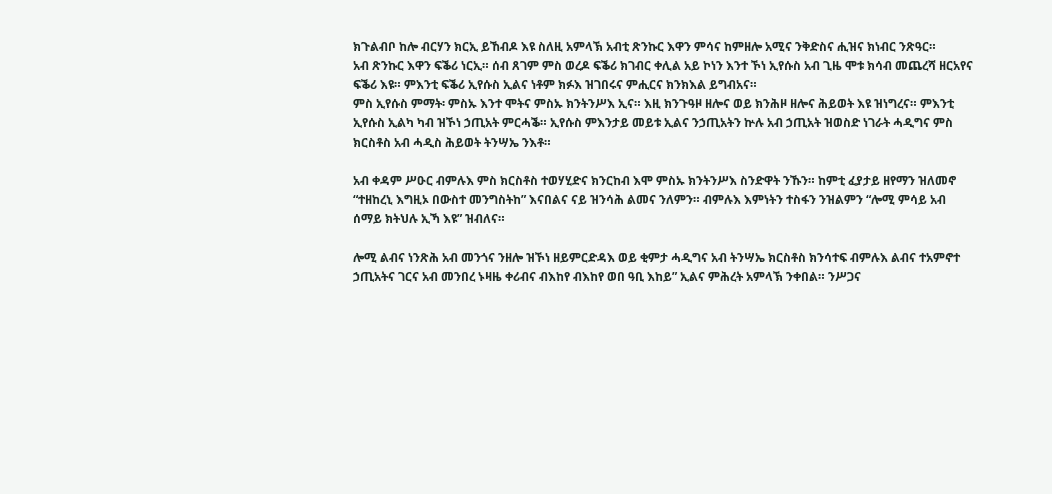ክጉልብቦ ከሎ ብርሃን ክርኢ ይኸብዶ እዩ ስለዚ አምላኽ አብቲ ጽንኩር እዋን ምሳና ከምዘሎ አሚና ንቅድስና ሒዝና ክነብር ንጽዓር።
አብ ጽንኩር እዋን ፍቕሪ ነርኢ። ሰብ ጸገም ምስ ወረዶ ፍቕሪ ክገብር ቀሊል አይ ኮነን እንተ ኾነ ኢየሱስ አብ ጊዜ ሞቱ ክሳብ መጨረሻ ዘርአየና ፍቕሪ እዩ። ምእንቲ ፍቕሪ ኢየሱስ ኢልና ነቶም ክፉእ ዝገበሩና ምሒርና ክንክእል ይግብአና።
ምስ ኢየሱስ ምማት፡ ምስኡ እንተ ሞትና ምስኡ ክንትንሥእ ኢና። እዚ ክንጉዓዞ ዘሎና ወይ ክንሕዞ ዘሎና ሕይወት እዩ ዝነግረና። ምእንቲ ኢየሱስ ኢልካ ካብ ዝኾነ ኃጢአት ምርሓቕ። ኢየሱስ ምእንታይ መይቱ ኢልና ንኃጢአትን ኵሉ አብ ኃጢአት ዝወስድ ነገራት ሓዲግና ምስ ክርስቶስ አብ ሓዲስ ሕይወት ትንሣኤ ንእቶ።

አብ ቀዳም ሥዑር ብምሉእ ምስ ክርስቶስ ተወሃሂድና ክንርከብ እሞ ምስኡ ክንትንሥእ ስንድዋት ንኹን። ከምቲ ፈያታይ ዘየማን ዝለመኖ “ተዘከረኒ እግዚኦ በውስተ መንግስትከ” እናበልና ናይ ዝንሳሕ ልመና ንለምን። ብምሉእ እምነትን ተስፋን ንዝልምን “ሎሚ ምሳይ አብ ሰማይ ክትህሉ ኢኻ እዩ” ዝብለና።

ሎሚ ልብና ነንጽሕ አብ መንጎና ንዘሎ ዝኾነ ዘይምርድዳእ ወይ ቂምታ ሓዲግና አብ ትንሣኤ ክርስቶስ ክንሳተፍ ብምሉእ ልብና ተአምኖተ ኃጢአትና ገርና አብ መንበረ ኑዛዜ ቀሪብና ብእከየ ብእከየ ወበ ዓቢ እከይ” ኢልና ምሕረት አምላኽ ንቀበል። ንሥጋና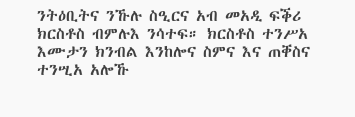ንትዕቢትና ንኹሉ ስዒርና አብ መአዲ ፍቕሪ ክርስቶስ ብምሉእ ንሳተፍ። ክርስቶስ ተንሥአ እሙታን ክንብል እንከሎና ስምና እና ጠቐስና ተንሢአ አሎኹ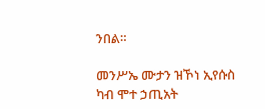ንበል።

መንሥኤ ሙታን ዝኾነ ኢየሱስ ካብ ሞተ ኃጢአት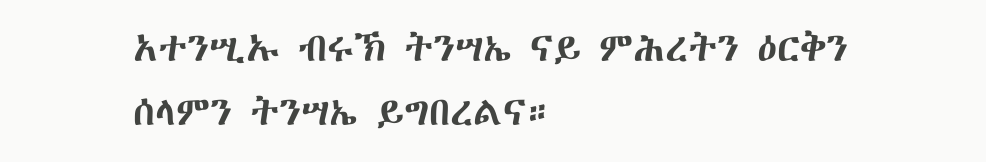አተንሢኡ ብሩኽ ትንሣኤ ናይ ምሕረትን ዕርቅን ሰላምን ትንሣኤ ይግበረልና።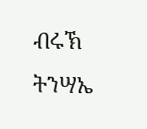ብሩኽ ትንሣኤ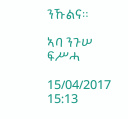ንኹልና።

ኣባ ንጉሠ ፍሥሓ

15/04/2017 15:13